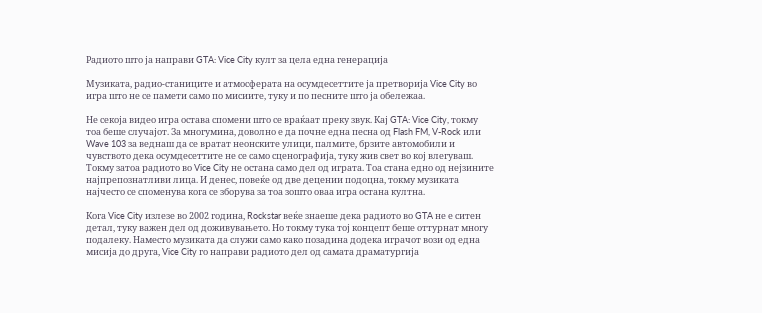Радиото што ја направи GTA: Vice City култ за цела една генерација

Музиката, радио-станиците и атмосферата на осумдесеттите ја претворија Vice City во игра што не се памети само по мисиите, туку и по песните што ја обележаа.

Не секоја видео игра остава спомени што се враќаат преку звук. Кај GTA: Vice City, токму тоа беше случајот. За многумина, доволно е да почне една песна од Flash FM, V-Rock или Wave 103 за веднаш да се вратат неонските улици, палмите, брзите автомобили и чувството дека осумдесеттите не се само сценографија, туку жив свет во кој влегуваш. Токму затоа радиото во Vice City не остана само дел од играта. Тоа стана едно од нејзините најпрепознатливи лица. И денес, повеќе од две децении подоцна, токму музиката најчесто се споменува кога се зборува за тоа зошто оваа игра остана култна.

Кога Vice City излезе во 2002 година, Rockstar веќе знаеше дека радиото во GTA не е ситен детал, туку важен дел од доживувањето. Но токму тука тој концепт беше оттурнат многу подалеку. Наместо музиката да служи само како позадина додека играчот вози од една мисија до друга, Vice City го направи радиото дел од самата драматургија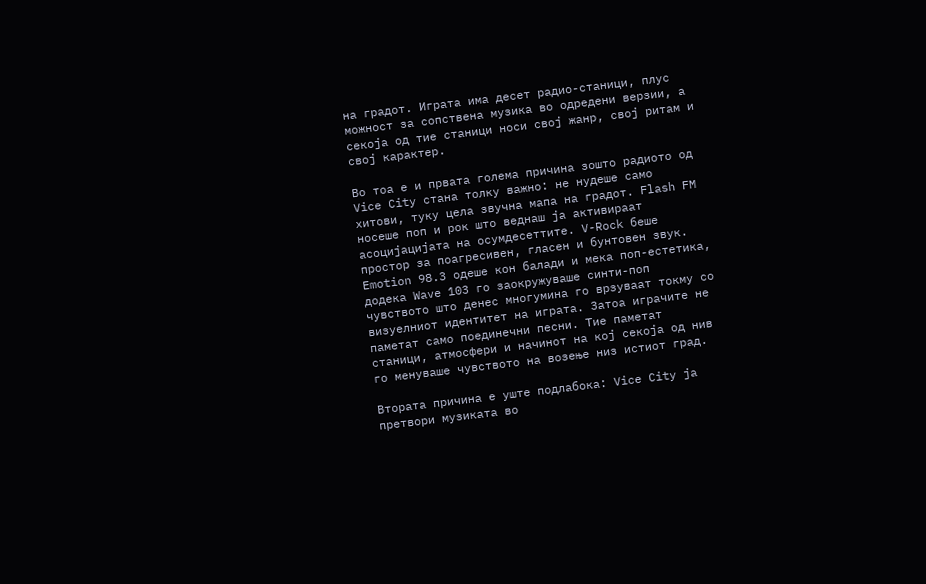на градот. Играта има десет радио-станици, плус можност за сопствена музика во одредени верзии, а секоја од тие станици носи свој жанр, свој ритам и свој карактер.

Во тоа е и првата голема причина зошто радиото од Vice City стана толку важно: не нудеше само хитови, туку цела звучна мапа на градот. Flash FM носеше поп и рок што веднаш ја активираат асоцијацијата на осумдесеттите. V-Rock беше простор за поагресивен, гласен и бунтовен звук. Emotion 98.3 одеше кон балади и мека поп-естетика, додека Wave 103 го заокружуваше синти-поп чувството што денес многумина го врзуваат токму со визуелниот идентитет на играта. Затоа играчите не паметат само поединечни песни. Тие паметат станици, атмосфери и начинот на кој секоја од нив го менуваше чувството на возење низ истиот град.

Втората причина е уште подлабока: Vice City ја претвори музиката во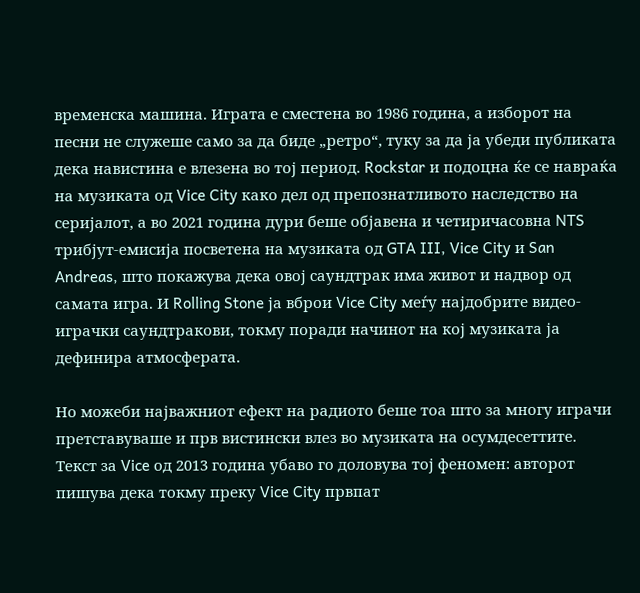временска машина. Играта е сместена во 1986 година, а изборот на песни не служеше само за да биде „ретро“, туку за да ја убеди публиката дека навистина е влезена во тој период. Rockstar и подоцна ќе се навраќа на музиката од Vice City како дел од препознатливото наследство на серијалот, а во 2021 година дури беше објавена и четиричасовна NTS трибјут-емисија посветена на музиката од GTA III, Vice City и San Andreas, што покажува дека овој саундтрак има живот и надвор од самата игра. И Rolling Stone ја вброи Vice City меѓу најдобрите видео-играчки саундтракови, токму поради начинот на кој музиката ја дефинира атмосферата.

Но можеби најважниот ефект на радиото беше тоа што за многу играчи претставуваше и прв вистински влез во музиката на осумдесеттите. Текст за Vice од 2013 година убаво го доловува тој феномен: авторот пишува дека токму преку Vice City првпат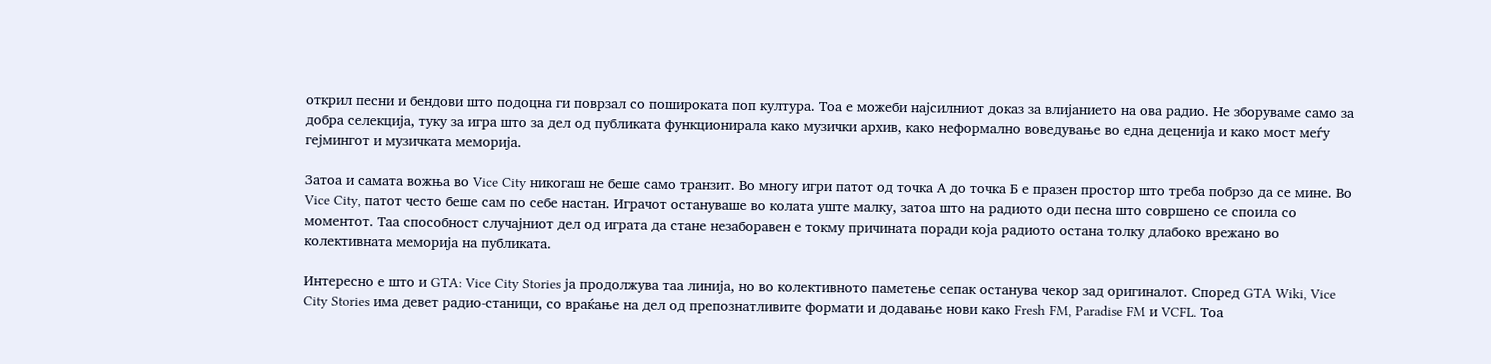открил песни и бендови што подоцна ги поврзал со пошироката поп култура. Тоа е можеби најсилниот доказ за влијанието на ова радио. Не зборуваме само за добра селекција, туку за игра што за дел од публиката функционирала како музички архив, како неформално воведување во една деценија и како мост меѓу гејмингот и музичката меморија.

Затоа и самата вожња во Vice City никогаш не беше само транзит. Во многу игри патот од точка А до точка Б е празен простор што треба побрзо да се мине. Во Vice City, патот често беше сам по себе настан. Играчот остануваше во колата уште малку, затоа што на радиото оди песна што совршено се споила со моментот. Таа способност случајниот дел од играта да стане незаборавен е токму причината поради која радиото остана толку длабоко врежано во колективната меморија на публиката.

Интересно е што и GTA: Vice City Stories ја продолжува таа линија, но во колективното паметење сепак останува чекор зад оригиналот. Според GTA Wiki, Vice City Stories има девет радио-станици, со враќање на дел од препознатливите формати и додавање нови како Fresh FM, Paradise FM и VCFL. Тоа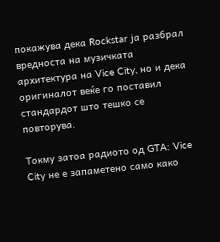покажува дека Rockstar ја разбрал вредноста на музичката архитектура на Vice City, но и дека оригиналот веќе го поставил стандардот што тешко се повторува.

Токму затоа радиото од GTA: Vice City не е запаметено само како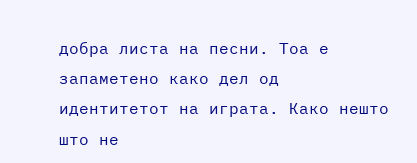добра листа на песни. Тоа е запаметено како дел од идентитетот на играта. Како нешто што не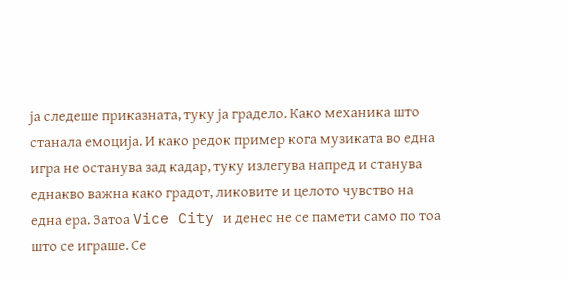ја следеше приказната, туку ја градело. Како механика што станала емоција. И како редок пример кога музиката во една игра не останува зад кадар, туку излегува напред и станува еднакво важна како градот, ликовите и целото чувство на една ера. Затоа Vice City и денес не се памети само по тоа што се играше. Се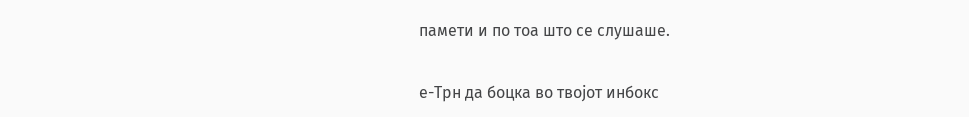памети и по тоа што се слушаше.

е-Трн да боцка во твојот инбокс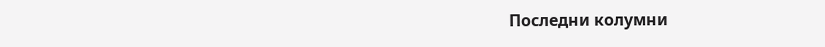Последни колумни